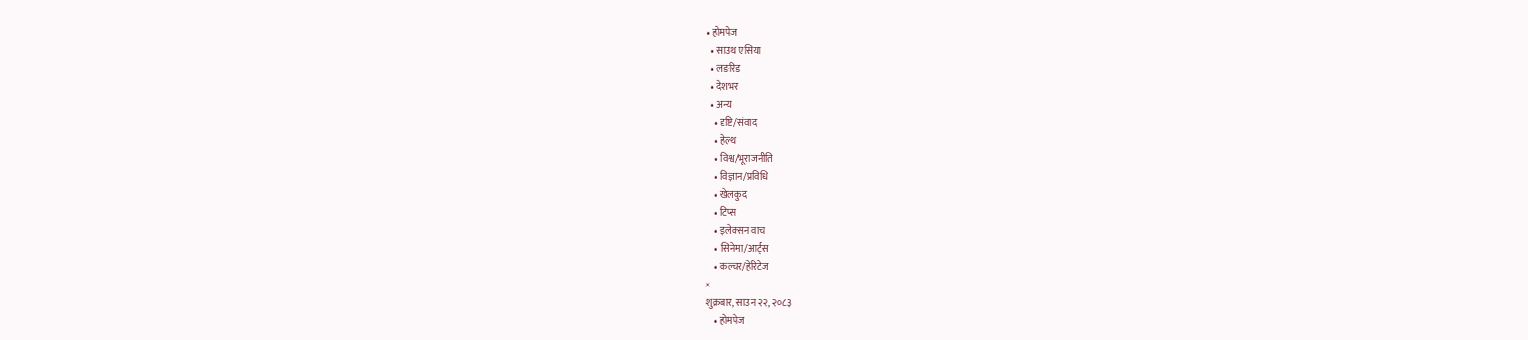• होमपेज
  • साउथ एसिया
  • लङरिड
  • देशभर
  • अन्य
    • दृष्टि/संवाद
    • हेल्थ
    • विश्व/भूराजनीति
    • विज्ञान/प्रविधि
    • खेलकुद
    • टिप्स
    • इलेक्सन वाच
    • सिनेमा/आर्ट्स
    • कल्चर/हेरिटेज
×
शुक्रबार, साउन २२, २०८३
    • होमपेज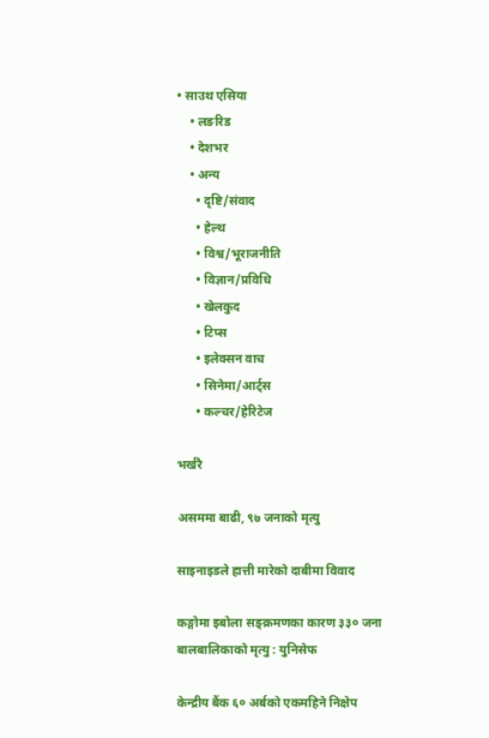• साउथ एसिया
    • लङरिड
    • देशभर
    • अन्य
      • दृष्टि/संवाद
      • हेल्थ
      • विश्व/भूराजनीति
      • विज्ञान/प्रविधि
      • खेलकुद
      • टिप्स
      • इलेक्सन वाच
      • सिनेमा/आर्ट्स
      • कल्चर/हेरिटेज

भर्खरै

असममा बाढी, ९७ जनाको मृत्यु

साइनाइडले हात्ती मारेको दाबीमा विवाद

कङ्गोमा इबोला सङ्क्रमणका कारण ३३० जना बालबालिकाको मृत्यु : युनिसेफ

केन्द्रीय बैंक ६० अर्बको एकमहिने निक्षेप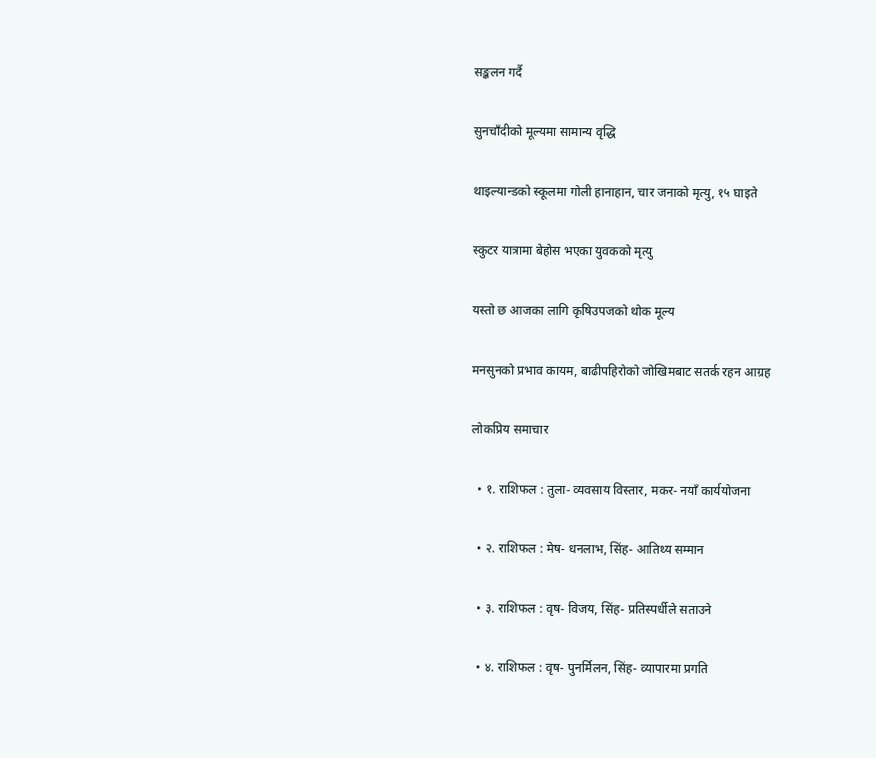सङ्कलन गर्दै

सुनचाँदीको मूल्यमा सामान्य वृद्धि

थाइल्यान्डको स्कूलमा गोली हानाहान, चार जनाको मृत्यु, १५ घाइते

स्कुटर यात्रामा बेहोस भएका युवकको मृत्यु

यस्तो छ आजका लागि कृषिउपजको थोक मूल्य

मनसुनको प्रभाव कायम, बाढीपहिरोको जोखिमबाट सतर्क रहन आग्रह

लोकप्रिय समाचार

  • १. राशिफल : तुला- व्यवसाय विस्तार, मकर- नयाँ कार्ययोजना

  • २. राशिफल : मेष- धनलाभ, सिंह- आतिथ्य सम्मान

  • ३. राशिफल : वृष- विजय, सिंह- प्रतिस्पर्धीले सताउने

  • ४. राशिफल : वृष- पुनर्मिलन, सिंह- व्यापारमा प्रगति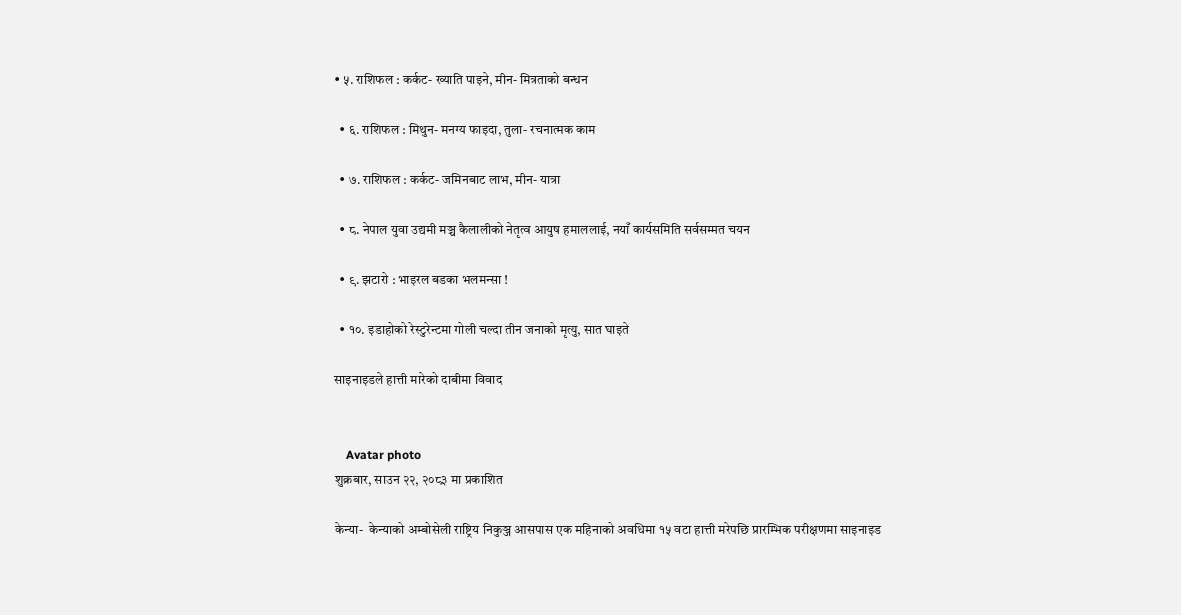• ५. राशिफल : कर्कट- ख्याति पाइने, मीन- मित्रताको बन्धन

  • ६. राशिफल : मिथुन- मनग्य फाइदा, तुला- रचनात्मक काम

  • ७. राशिफल : कर्कट- जमिनबाट लाभ, मीन- यात्रा

  • ८. नेपाल युवा उद्यमी मञ्च कैलालीको नेतृत्व आयुष हमाललाई, नयाँ कार्यसमिति सर्वसम्मत चयन

  • ९. झटारो : भाइरल बडका भलमन्सा !

  • १०. इडाहोको रेस्टुरेन्टमा गोली चल्दा तीन जनाको मृत्यु, सात घाइते

साइनाइडले हात्ती मारेको दाबीमा विवाद


    Avatar photo
शुक्रबार, साउन २२, २०८३ मा प्रकाशित

केन्या-  केन्याको अम्बोसेली राष्ट्रिय निकुञ्ज आसपास एक महिनाको अवधिमा १५ वटा हात्ती मरेपछि प्रारम्भिक परीक्षणमा साइनाइड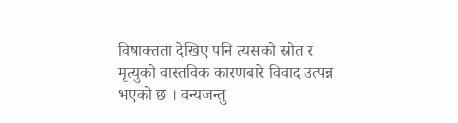विषाक्तता देखिए पनि त्यसको स्रोत र मृत्युको वास्तविक कारणबारे विवाद उत्पन्न भएको छ । वन्यजन्तु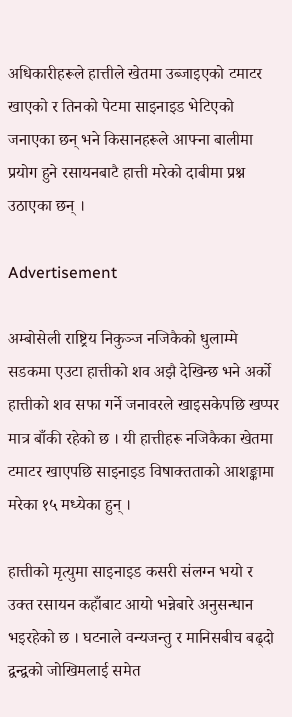अधिकारीहरूले हात्तीले खेतमा उब्जाइएको टमाटर खाएको र तिनको पेटमा साइनाइड भेटिएको जनाएका छन् भने किसानहरूले आफ्ना बालीमा प्रयोग हुने रसायनबाटै हात्ती मरेको दाबीमा प्रश्न उठाएका छन् ।

Advertisement

अम्बोसेली राष्ट्रिय निकुञ्ज नजिकैको धुलाम्मे सडकमा एउटा हात्तीको शव अझै देखिन्छ भने अर्को हात्तीको शव सफा गर्ने जनावरले खाइसकेपछि खप्पर मात्र बाँकी रहेको छ । यी हात्तीहरू नजिकैका खेतमा टमाटर खाएपछि साइनाइड विषाक्तताको आशङ्कामा मरेका १५ मध्येका हुन् ।

हात्तीको मृत्युमा साइनाइड कसरी संलग्न भयो र उक्त रसायन कहाँबाट आयो भन्नेबारे अनुसन्धान भइरहेको छ । घटनाले वन्यजन्तु र मानिसबीच बढ्दो द्वन्द्वको जोखिमलाई समेत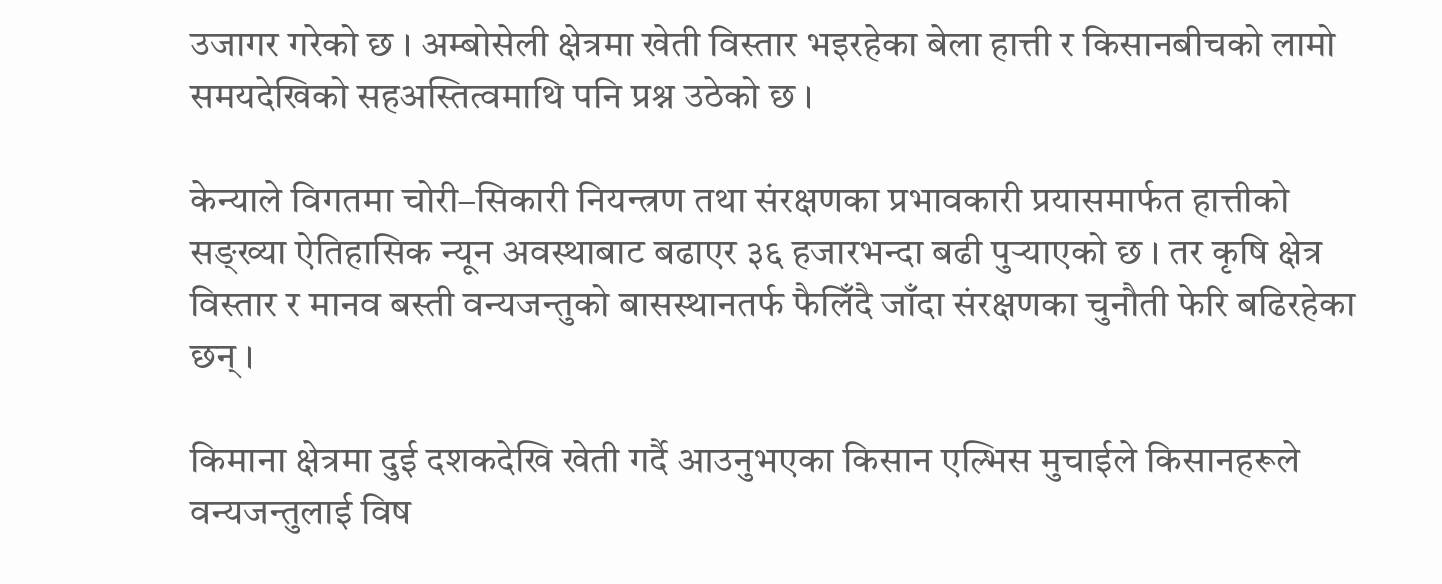उजागर गरेको छ । अम्बोसेली क्षेत्रमा खेती विस्तार भइरहेका बेला हात्ती र किसानबीचको लामो समयदेखिको सहअस्तित्वमाथि पनि प्रश्न उठेको छ ।

केन्याले विगतमा चोरी–सिकारी नियन्त्रण तथा संरक्षणका प्रभावकारी प्रयासमार्फत हात्तीको सङ्ख्या ऐतिहासिक न्यून अवस्थाबाट बढाएर ३६ हजारभन्दा बढी पुर्‍याएको छ । तर कृषि क्षेत्र विस्तार र मानव बस्ती वन्यजन्तुको बासस्थानतर्फ फैलिँदै जाँदा संरक्षणका चुनौती फेरि बढिरहेका छन् ।

किमाना क्षेत्रमा दुई दशकदेखि खेती गर्दै आउनुभएका किसान एल्भिस मुचाईले किसानहरूले वन्यजन्तुलाई विष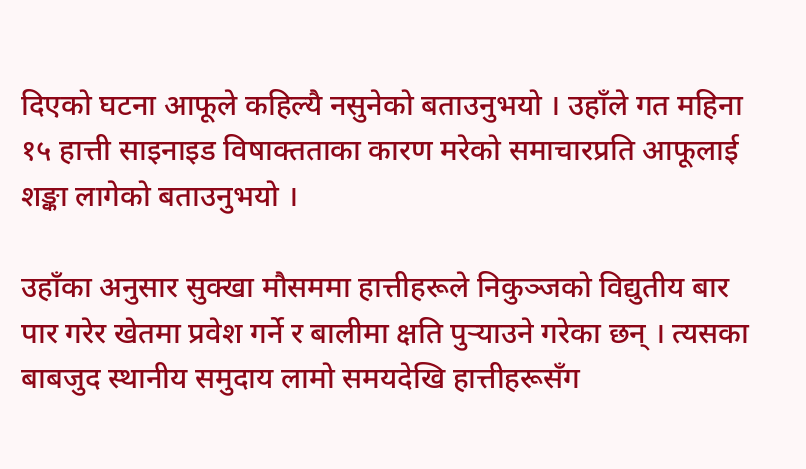दिएको घटना आफूले कहिल्यै नसुनेको बताउनुभयो । उहाँले गत महिना १५ हात्ती साइनाइड विषाक्तताका कारण मरेको समाचारप्रति आफूलाई शङ्का लागेको बताउनुभयो ।

उहाँका अनुसार सुक्खा मौसममा हात्तीहरूले निकुञ्जको विद्युतीय बार पार गरेर खेतमा प्रवेश गर्ने र बालीमा क्षति पुर्‍याउने गरेका छन् । त्यसका बाबजुद स्थानीय समुदाय लामो समयदेखि हात्तीहरूसँग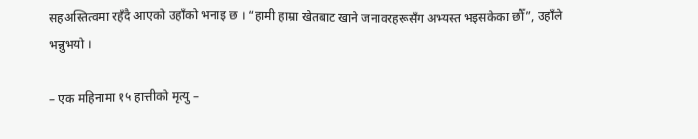सहअस्तित्वमा रहँदै आएको उहाँको भनाइ छ । “हामी हाम्रा खेतबाट खाने जनावरहरूसँग अभ्यस्त भइसकेका छौँ”, उहाँले भन्नुभयो ।

– एक महिनामा १५ हात्तीको मृत्यु –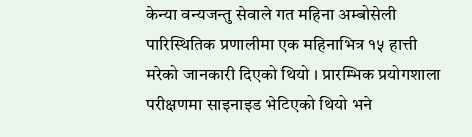केन्या वन्यजन्तु सेवाले गत महिना अम्बोसेली पारिस्थितिक प्रणालीमा एक महिनाभित्र १५ हात्ती मरेको जानकारी दिएको थियो । प्रारम्भिक प्रयोगशाला परीक्षणमा साइनाइड भेटिएको थियो भने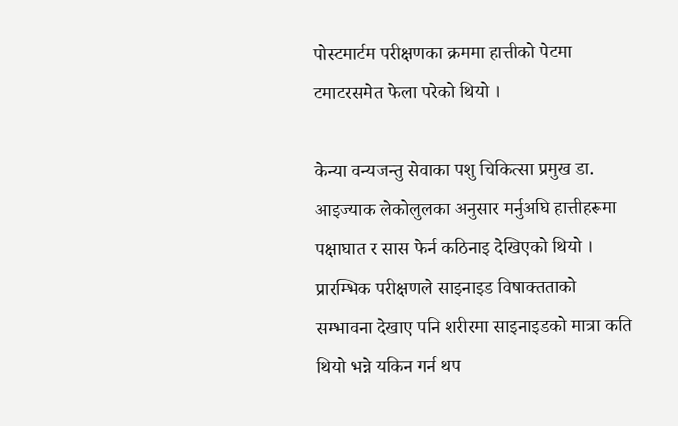पोस्टमार्टम परीक्षणका क्रममा हात्तीको पेटमा टमाटरसमेत फेला परेको थियो ।

केन्या वन्यजन्तु सेवाका पशु चिकित्सा प्रमुख डा. आइज्याक लेकोलुलका अनुसार मर्नुअघि हात्तीहरूमा पक्षाघात र सास फेर्न कठिनाइ देखिएको थियो । प्रारम्भिक परीक्षणले साइनाइड विषाक्तताको सम्भावना देखाए पनि शरीरमा साइनाइडको मात्रा कति थियो भन्ने यकिन गर्न थप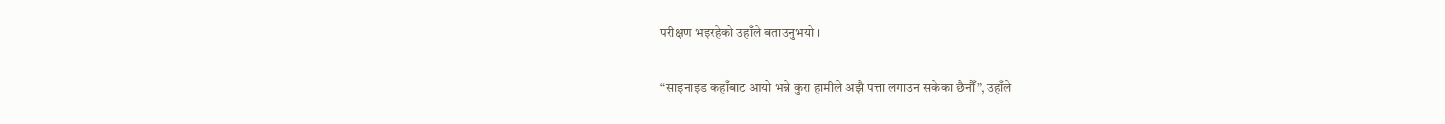परीक्षण भइरहेको उहाँले बताउनुभयो ।

“साइनाइड कहाँबाट आयो भन्ने कुरा हामीले अझै पत्ता लगाउन सकेका छैनौँ”, उहाँले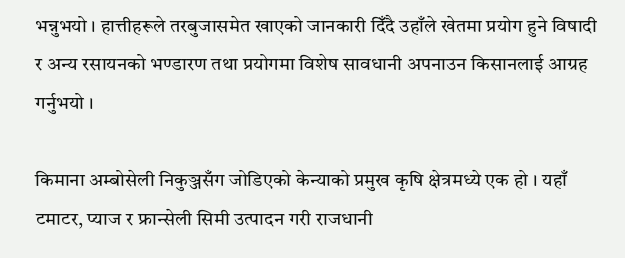भन्नुभयो । हात्तीहरूले तरबुजासमेत खाएको जानकारी दिँदै उहाँले खेतमा प्रयोग हुने विषादी र अन्य रसायनको भण्डारण तथा प्रयोगमा विशेष सावधानी अपनाउन किसानलाई आग्रह गर्नुभयो ।

किमाना अम्बोसेली निकुञ्जसँग जोडिएको केन्याको प्रमुख कृषि क्षेत्रमध्ये एक हो । यहाँ टमाटर, प्याज र फ्रान्सेली सिमी उत्पादन गरी राजधानी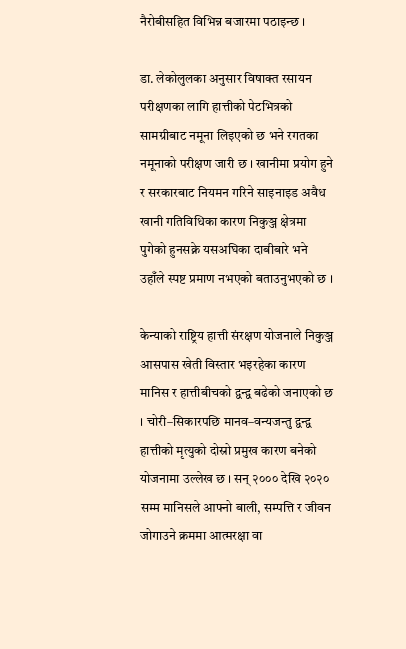नैरोबीसहित विभिन्न बजारमा पठाइन्छ ।

डा. लेकोलुलका अनुसार विषाक्त रसायन परीक्षणका लागि हात्तीको पेटभित्रको सामग्रीबाट नमूना लिइएको छ भने रगतका नमूनाको परीक्षण जारी छ । खानीमा प्रयोग हुने र सरकारबाट नियमन गरिने साइनाइड अवैध खानी गतिविधिका कारण निकुञ्ज क्षेत्रमा पुगेको हुनसक्ने यसअघिका दाबीबारे भने उहाँले स्पष्ट प्रमाण नभएको बताउनुभएको छ ।

केन्याको राष्ट्रिय हात्ती संरक्षण योजनाले निकुञ्ज आसपास खेती विस्तार भइरहेका कारण मानिस र हात्तीबीचको द्वन्द्व बढेको जनाएको छ । चोरी–सिकारपछि मानव–वन्यजन्तु द्वन्द्व हात्तीको मृत्युको दोस्रो प्रमुख कारण बनेको योजनामा उल्लेख छ । सन् २००० देखि २०२० सम्म मानिसले आफ्नो बाली, सम्पत्ति र जीवन जोगाउने क्रममा आत्मरक्षा वा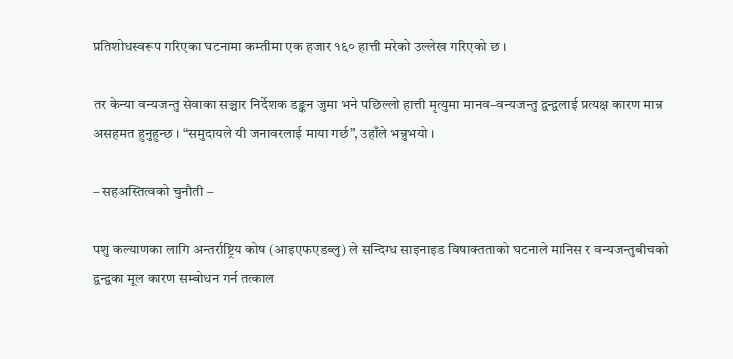प्रतिशोधस्वरूप गरिएका घटनामा कम्तीमा एक हजार १६० हात्ती मरेको उल्लेख गरिएको छ ।

तर केन्या वन्यजन्तु सेवाका सञ्चार निर्देशक डङ्कन जुमा भने पछिल्लो हात्ती मृत्युमा मानव–वन्यजन्तु द्वन्द्वलाई प्रत्यक्ष कारण मान्न असहमत हुनुहुन्छ । “समुदायले यी जनावरलाई माया गर्छ”, उहाँले भन्नुभयो ।

– सहअस्तित्वको चुनौती –

पशु कल्याणका लागि अन्तर्राष्ट्रिय कोष (आइएफएडब्लु) ले सन्दिग्ध साइनाइड विषाक्तताको घटनाले मानिस र वन्यजन्तुबीचको द्वन्द्वका मूल कारण सम्बोधन गर्न तत्काल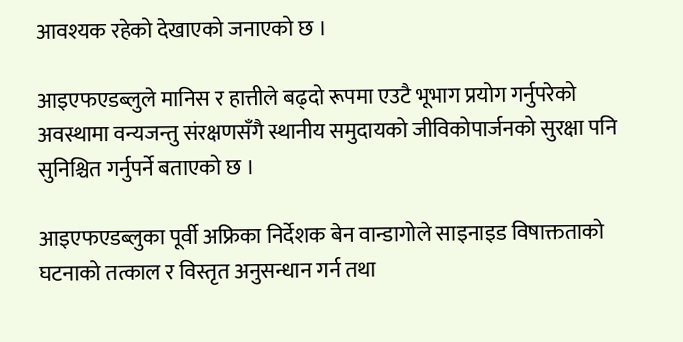आवश्यक रहेको देखाएको जनाएको छ ।

आइएफएडब्लुले मानिस र हात्तीले बढ्दो रूपमा एउटै भूभाग प्रयोग गर्नुपरेको अवस्थामा वन्यजन्तु संरक्षणसँगै स्थानीय समुदायको जीविकोपार्जनको सुरक्षा पनि सुनिश्चित गर्नुपर्ने बताएको छ ।

आइएफएडब्लुका पूर्वी अफ्रिका निर्देशक बेन वान्डागोले साइनाइड विषाक्तताको घटनाको तत्काल र विस्तृत अनुसन्धान गर्न तथा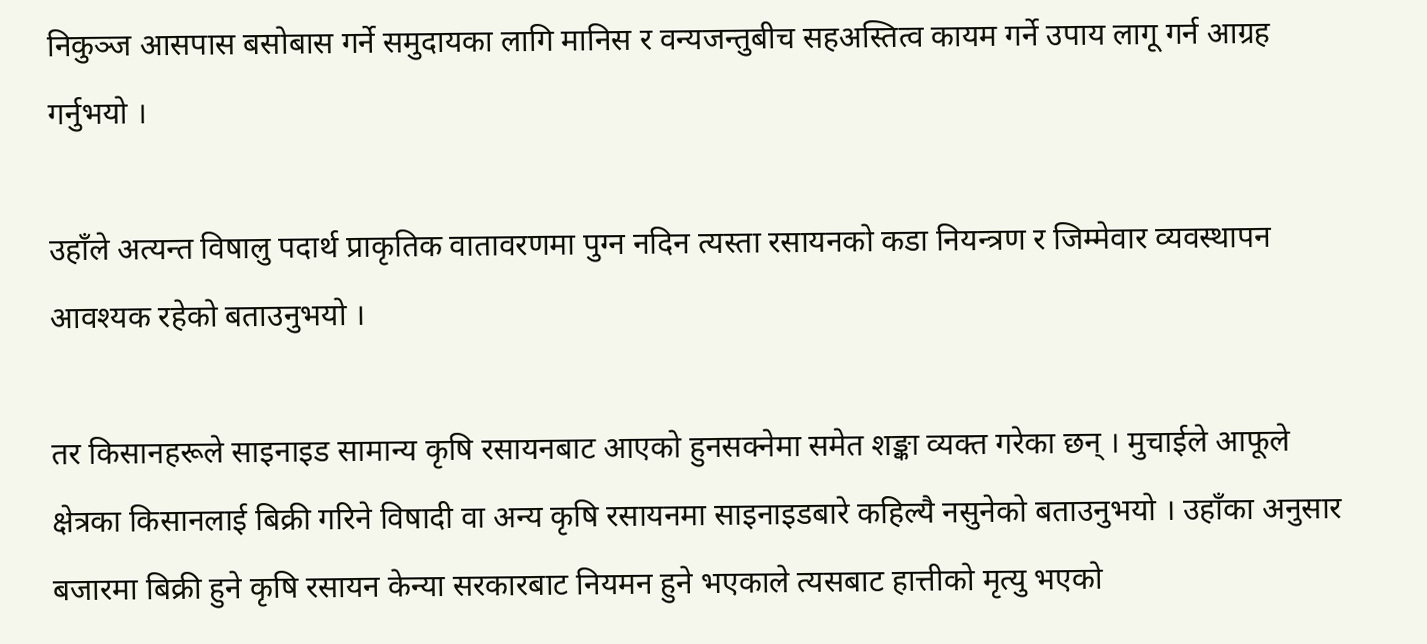निकुञ्ज आसपास बसोबास गर्ने समुदायका लागि मानिस र वन्यजन्तुबीच सहअस्तित्व कायम गर्ने उपाय लागू गर्न आग्रह गर्नुभयो ।

उहाँले अत्यन्त विषालु पदार्थ प्राकृतिक वातावरणमा पुग्न नदिन त्यस्ता रसायनको कडा नियन्त्रण र जिम्मेवार व्यवस्थापन आवश्यक रहेको बताउनुभयो ।

तर किसानहरूले साइनाइड सामान्य कृषि रसायनबाट आएको हुनसक्नेमा समेत शङ्का व्यक्त गरेका छन् । मुचाईले आफूले क्षेत्रका किसानलाई बिक्री गरिने विषादी वा अन्य कृषि रसायनमा साइनाइडबारे कहिल्यै नसुनेको बताउनुभयो । उहाँका अनुसार बजारमा बिक्री हुने कृषि रसायन केन्या सरकारबाट नियमन हुने भएकाले त्यसबाट हात्तीको मृत्यु भएको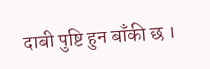दाबी पुष्टि हुन बाँकी छ ।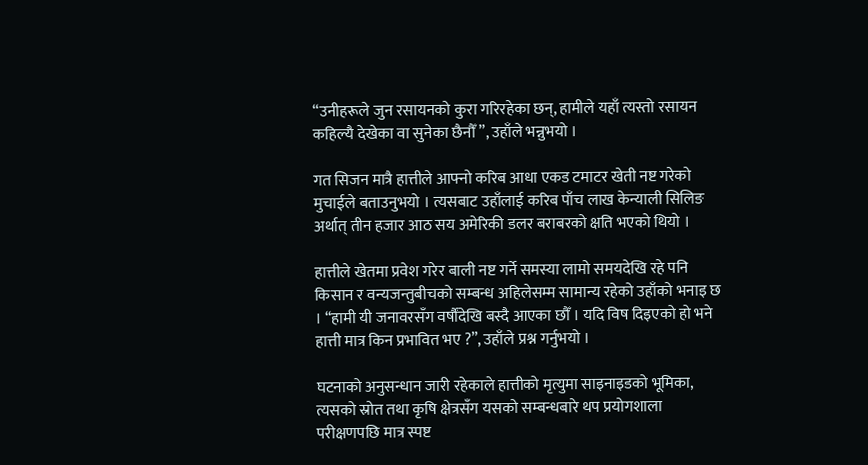“उनीहरूले जुन रसायनको कुरा गरिरहेका छन्, हामीले यहाँ त्यस्तो रसायन कहिल्यै देखेका वा सुनेका छैनौँ”, उहाँले भन्नुभयो ।

गत सिजन मात्रै हात्तीले आफ्नो करिब आधा एकड टमाटर खेती नष्ट गरेको मुचाईले बताउनुभयो । त्यसबाट उहाँलाई करिब पाँच लाख केन्याली सिलिङ अर्थात् तीन हजार आठ सय अमेरिकी डलर बराबरको क्षति भएको थियो ।

हात्तीले खेतमा प्रवेश गरेर बाली नष्ट गर्ने समस्या लामो समयदेखि रहे पनि किसान र वन्यजन्तुबीचको सम्बन्ध अहिलेसम्म सामान्य रहेको उहाँको भनाइ छ । “हामी यी जनावरसँग वर्षौंदेखि बस्दै आएका छौँ । यदि विष दिइएको हो भने हात्ती मात्र किन प्रभावित भए ?”, उहाँले प्रश्न गर्नुभयो ।

घटनाको अनुसन्धान जारी रहेकाले हात्तीको मृत्युमा साइनाइडको भूमिका, त्यसको स्रोत तथा कृषि क्षेत्रसँग यसको सम्बन्धबारे थप प्रयोगशाला परीक्षणपछि मात्र स्पष्ट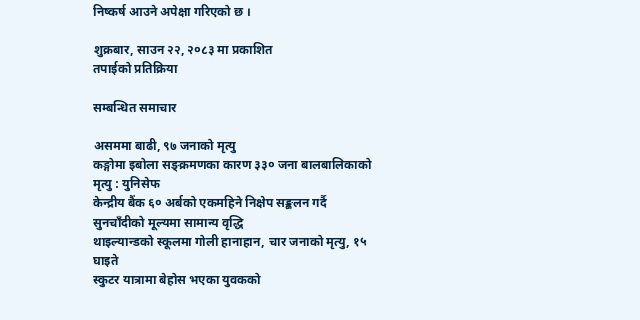निष्कर्ष आउने अपेक्षा गरिएको छ ।

शुक्रबार, साउन २२, २०८३ मा प्रकाशित
तपाईको प्रतिक्रिया

सम्बन्धित समाचार

असममा बाढी, ९७ जनाको मृत्यु
कङ्गोमा इबोला सङ्क्रमणका कारण ३३० जना बालबालिकाको मृत्यु : युनिसेफ
केन्द्रीय बैंक ६० अर्बको एकमहिने निक्षेप सङ्कलन गर्दै
सुनचाँदीको मूल्यमा सामान्य वृद्धि
थाइल्यान्डको स्कूलमा गोली हानाहान, चार जनाको मृत्यु, १५ घाइते
स्कुटर यात्रामा बेहोस भएका युवकको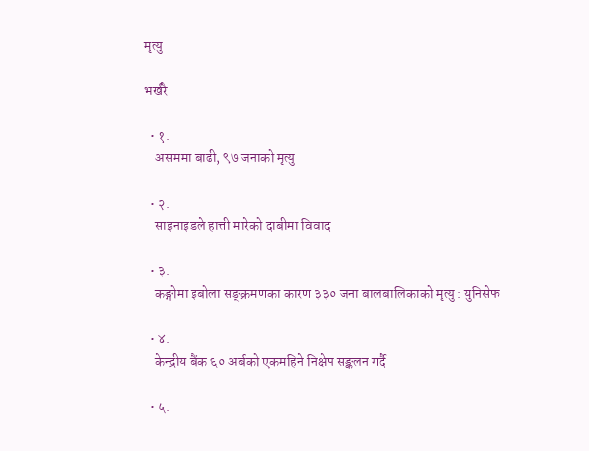मृत्यु

भर्खरै

  • १.
    असममा बाढी, ९७ जनाको मृत्यु

  • २.
    साइनाइडले हात्ती मारेको दाबीमा विवाद

  • ३.
    कङ्गोमा इबोला सङ्क्रमणका कारण ३३० जना बालबालिकाको मृत्यु : युनिसेफ

  • ४.
    केन्द्रीय बैंक ६० अर्बको एकमहिने निक्षेप सङ्कलन गर्दै

  • ५.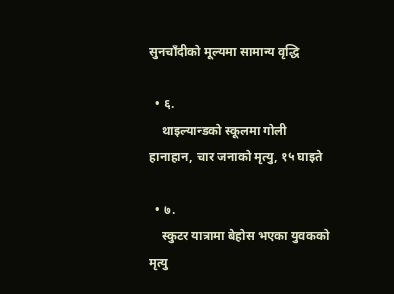सुनचाँदीको मूल्यमा सामान्य वृद्धि

  • ६.
    थाइल्यान्डको स्कूलमा गोली हानाहान, चार जनाको मृत्यु, १५ घाइते

  • ७.
    स्कुटर यात्रामा बेहोस भएका युवकको मृत्यु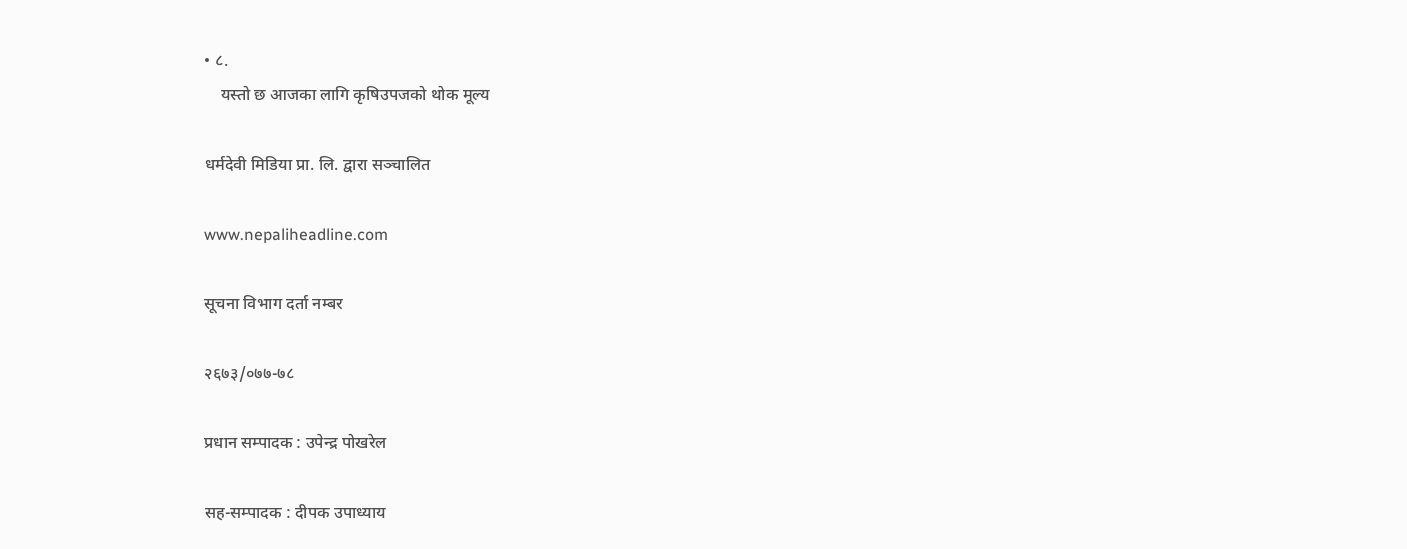• ८.
    यस्तो छ आजका लागि कृषिउपजको थोक मूल्य

धर्मदेवी मिडिया प्रा. लि. द्वारा सञ्चालित

www.nepaliheadline.com

सूचना विभाग दर्ता नम्बर

२६७३/०७७-७८

प्रधान सम्पादक : उपेन्द्र पोखरेल

सह-सम्पादक : दीपक उपाध्याय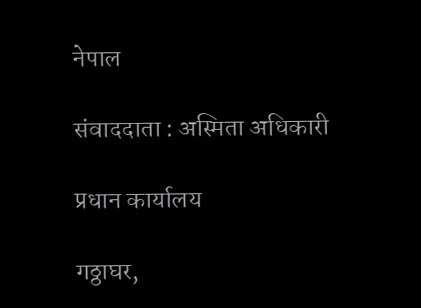नेपाल

संवाददाता : अस्मिता अधिकारी

प्रधान कार्यालय

गठ्ठाघर,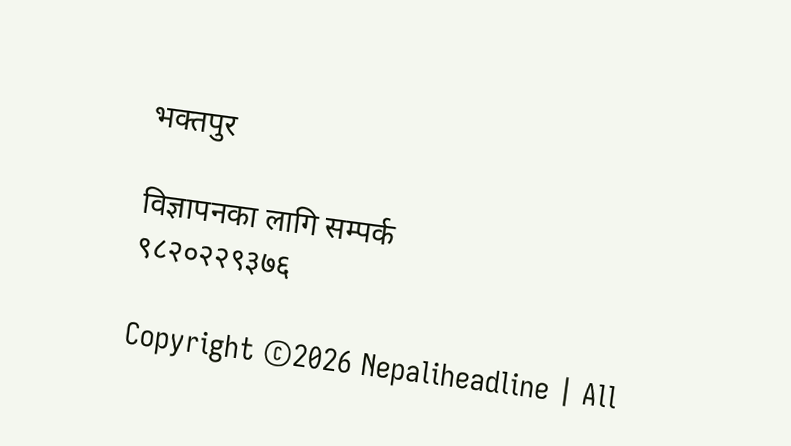भक्तपुर

विज्ञापनका लागि सम्पर्क
९८२०२२९३७६

Copyright ©2026 Nepaliheadline | All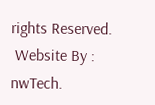rights Reserved.
 Website By :  nwTech.